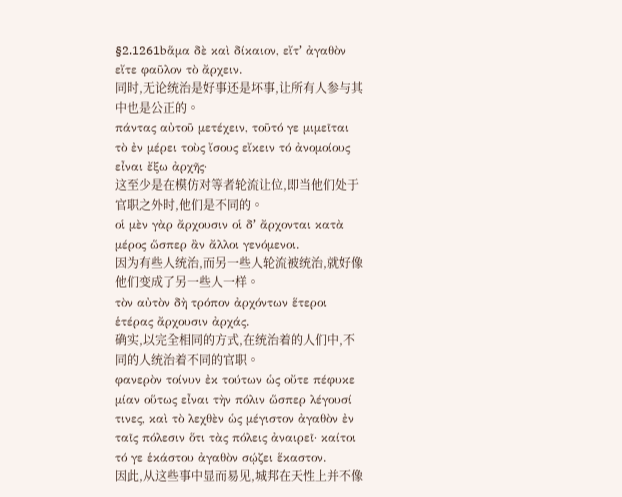§2.1261bἅμα δὲ καὶ δίκαιον, εἴτʼ ἀγαθὸν εἴτε φαῦλον τὸ ἄρχειν.
同时,无论统治是好事还是坏事,让所有人参与其中也是公正的。
πάντας αὐτοῦ μετέχειν, τοῦτό γε μιμεῖται τὸ ἐν μέρει τοὺς ἴσους εἴκειν τό ἀνομοίους εἶναι ἔξω ἀρχῆς·
这至少是在模仿对等者轮流让位,即当他们处于官职之外时,他们是不同的。
οἱ μὲν γὰρ ἄρχουσιν οἱ δʼ ἄρχονται κατὰ μέρος ὥσπερ ἂν ἄλλοι γενόμενοι.
因为有些人统治,而另一些人轮流被统治,就好像他们变成了另一些人一样。
τὸν αὐτὸν δὴ τρόπον ἀρχόντων ἕτεροι ἑτέρας ἄρχουσιν ἀρχάς.
确实,以完全相同的方式,在统治着的人们中,不同的人统治着不同的官职。
φανερὸν τοίνυν ἐκ τούτων ὡς οὔτε πέφυκε μίαν οὕτως εἶναι τὴν πόλιν ὥσπερ λέγουσί τινες, καὶ τὸ λεχθὲν ὡς μέγιστον ἀγαθὸν ἐν ταῖς πόλεσιν ὅτι τὰς πόλεις ἀναιρεῖ· καίτοι τό γε ἑκάστου ἀγαθὸν σῴζει ἕκαστον.
因此,从这些事中显而易见,城邦在天性上并不像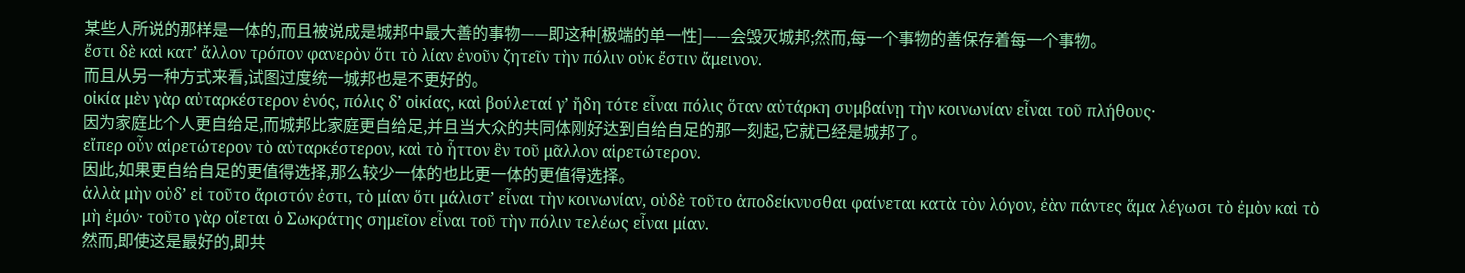某些人所说的那样是一体的,而且被说成是城邦中最大善的事物——即这种[极端的单一性]——会毁灭城邦;然而,每一个事物的善保存着每一个事物。
ἔστι δὲ καὶ κατʼ ἄλλον τρόπον φανερὸν ὅτι τὸ λίαν ἑνοῦν ζητεῖν τὴν πόλιν οὐκ ἔστιν ἄμεινον.
而且从另一种方式来看,试图过度统一城邦也是不更好的。
οἰκία μὲν γὰρ αὐταρκέστερον ἑνός, πόλις δʼ οἰκίας, καὶ βούλεταί γʼ ἤδη τότε εἶναι πόλις ὅταν αὐτάρκη συμβαίνῃ τὴν κοινωνίαν εἶναι τοῦ πλήθους·
因为家庭比个人更自给足,而城邦比家庭更自给足,并且当大众的共同体刚好达到自给自足的那一刻起,它就已经是城邦了。
εἴπερ οὖν αἱρετώτερον τὸ αὐταρκέστερον, καὶ τὸ ἧττον ἓν τοῦ μᾶλλον αἱρετώτερον.
因此,如果更自给自足的更值得选择,那么较少一体的也比更一体的更值得选择。
ἀλλὰ μὴν οὐδʼ εἰ τοῦτο ἄριστόν ἐστι, τὸ μίαν ὅτι μάλιστʼ εἶναι τὴν κοινωνίαν, οὐδὲ τοῦτο ἀποδείκνυσθαι φαίνεται κατὰ τὸν λόγον, ἐὰν πάντες ἅμα λέγωσι τὸ ἐμὸν καὶ τὸ μὴ ἐμόν· τοῦτο γὰρ οἴεται ὁ Σωκράτης σημεῖον εἶναι τοῦ τὴν πόλιν τελέως εἶναι μίαν.
然而,即使这是最好的,即共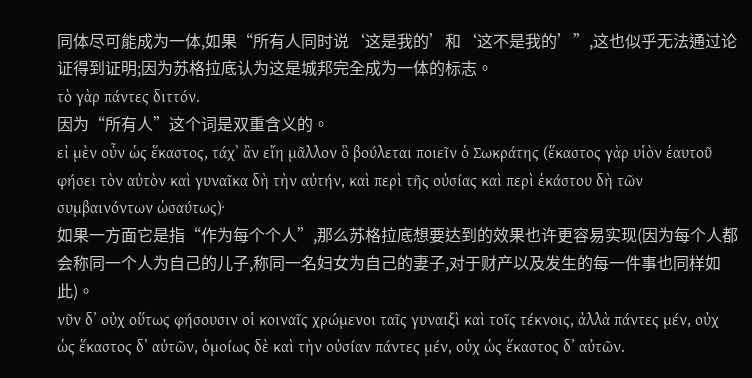同体尽可能成为一体,如果“所有人同时说‘这是我的’和‘这不是我的’”,这也似乎无法通过论证得到证明;因为苏格拉底认为这是城邦完全成为一体的标志。
τὸ γὰρ πάντες διττόν.
因为“所有人”这个词是双重含义的。
εἰ μὲν οὖν ὡς ἕκαστος, τάχʼ ἂν εἴη μᾶλλον ὃ βούλεται ποιεῖν ὁ Σωκράτης (ἕκαστος γὰρ υἱὸν ἑαυτοῦ φήσει τὸν αὐτὸν καὶ γυναῖκα δὴ τὴν αὐτήν, καὶ περὶ τῆς οὐσίας καὶ περὶ ἑκάστου δὴ τῶν συμβαινόντων ὡσαύτως)·
如果一方面它是指“作为每个个人”,那么苏格拉底想要达到的效果也许更容易实现(因为每个人都会称同一个人为自己的儿子,称同一名妇女为自己的妻子,对于财产以及发生的每一件事也同样如此)。
νῦν δʼ οὐχ οὕτως φήσουσιν οἱ κοιναῖς χρώμενοι ταῖς γυναιξὶ καὶ τοῖς τέκνοις, ἀλλὰ πάντες μέν, οὐχ ὡς ἕκαστος δʼ αὐτῶν, ὁμοίως δὲ καὶ τὴν οὐσίαν πάντες μέν, οὐχ ὡς ἕκαστος δʼ αὐτῶν.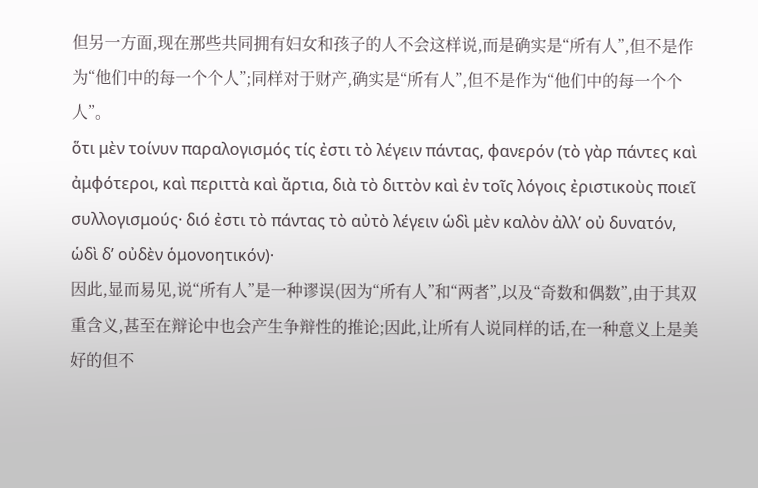但另一方面,现在那些共同拥有妇女和孩子的人不会这样说,而是确实是“所有人”,但不是作为“他们中的每一个个人”;同样对于财产,确实是“所有人”,但不是作为“他们中的每一个个人”。
ὅτι μὲν τοίνυν παραλογισμός τίς ἐστι τὸ λέγειν πάντας, φανερόν (τὸ γὰρ πάντες καὶ ἀμφότεροι, καὶ περιττὰ καὶ ἄρτια, διὰ τὸ διττὸν καὶ ἐν τοῖς λόγοις ἐριστικοὺς ποιεῖ συλλογισμούς· διό ἐστι τὸ πάντας τὸ αὐτὸ λέγειν ὡδὶ μὲν καλὸν ἀλλʼ οὐ δυνατόν, ὡδὶ δʼ οὐδὲν ὁμονοητικόν)·
因此,显而易见,说“所有人”是一种谬误(因为“所有人”和“两者”,以及“奇数和偶数”,由于其双重含义,甚至在辩论中也会产生争辩性的推论;因此,让所有人说同样的话,在一种意义上是美好的但不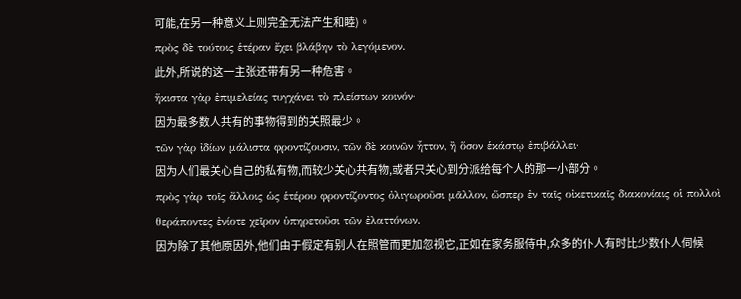可能,在另一种意义上则完全无法产生和睦)。
πρὸς δὲ τούτοις ἑτέραν ἔχει βλάβην τὸ λεγόμενον.
此外,所说的这一主张还带有另一种危害。
ἥκιστα γὰρ ἐπιμελείας τυγχάνει τὸ πλείστων κοινόν·
因为最多数人共有的事物得到的关照最少。
τῶν γὰρ ἰδίων μάλιστα φροντίζουσιν, τῶν δὲ κοινῶν ἧττον, ἢ ὅσον ἑκάστῳ ἐπιβάλλει·
因为人们最关心自己的私有物,而较少关心共有物,或者只关心到分派给每个人的那一小部分。
πρὸς γὰρ τοῖς ἄλλοις ὡς ἑτέρου φροντίζοντος ὀλιγωροῦσι μᾶλλον, ὥσπερ ἐν ταῖς οἰκετικαῖς διακονίαις οἱ πολλοὶ θεράποντες ἐνίοτε χεῖρον ὑπηρετοῦσι τῶν ἐλαττόνων.
因为除了其他原因外,他们由于假定有别人在照管而更加忽视它,正如在家务服侍中,众多的仆人有时比少数仆人伺候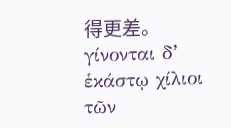得更差。
γίνονται δʼ ἑκάστῳ χίλιοι τῶν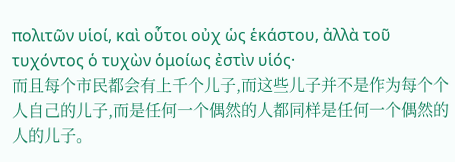πολιτῶν υἱοί, καὶ οὗτοι οὐχ ὡς ἑκάστου, ἀλλὰ τοῦ τυχόντος ὁ τυχὼν ὁμοίως ἐστὶν υἱός·
而且每个市民都会有上千个儿子,而这些儿子并不是作为每个个人自己的儿子,而是任何一个偶然的人都同样是任何一个偶然的人的儿子。